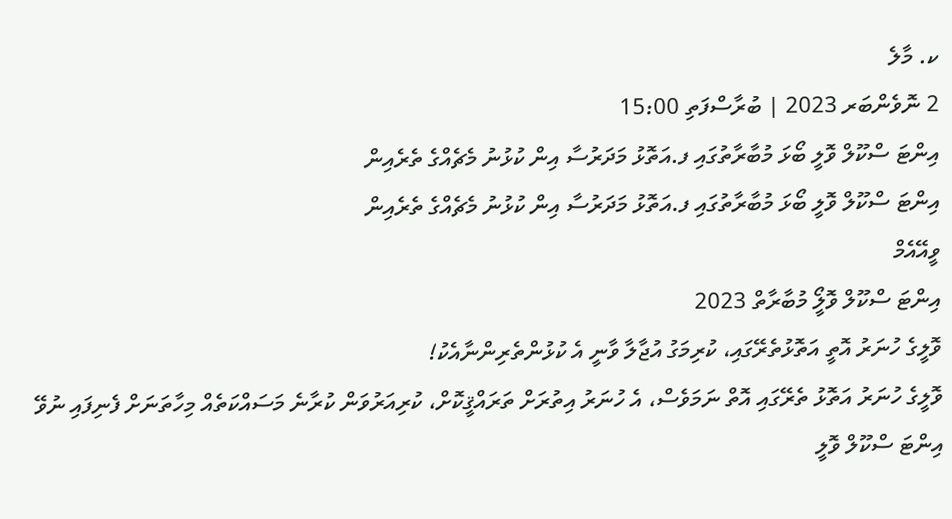ކ. މާލެ
2 ނޮވެންބަރ 2023 | ބުރާސްފަތި 15:00
އިންޓަ ސްކޫލް ވޮލީ ބޯޅަ މުބާރާތުގައި ފ.އަތޮޅު މަދަރުސާ އިން ކުޅުނު މެޗެއްގެ ތެރެއިން
އިންޓަ ސްކޫލް ވޮލީ ބޯޅަ މުބާރާތުގައި ފ.އަތޮޅު މަދަރުސާ އިން ކުޅުނު މެޗެއްގެ ތެރެއިން
ވީއޭއެމް
އިންޓަ ސްކޫލް ވޮލީޯ މުބާރާތް 2023
ވޮލީގެ ހުނަރު އޮތީ އަތޮޅުތެރޭގައި، ކުރިމަގު އުޖާލާ ވާނީ އެ ކުޅުންތެރިންނާއެކު!
ވޮލީގެ ހުނަރު އަތޮޅު ތެރޭގައި އޮތް ނަމަވެސް، އެ ހުނަރު އިތުރަށް ތަރައްޤީކޮށް، ކުރިއަރުވަން ކުރާނެ މަސައްކަތެއް މިހާތަނަށް ފެނިފައި ނުވޭ
އިންޓަ ސްކޫލް ވޮލީ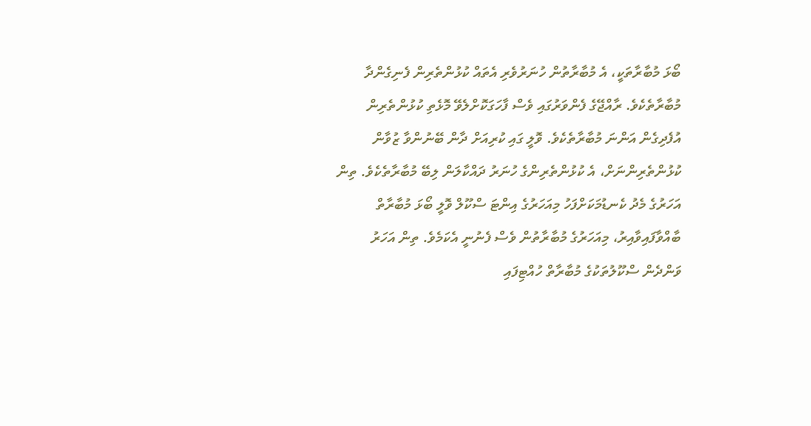ބޯޅަ މުބާރާތަކީ، އެ މުބާރާތުން ހުނަރުވެރި އެތައް ކުޅުންތެރިން ފެނިގެންދާ މުބާރާތެކެވެ. ރާއްޖޭގެ ފެންވަރުގައި ވެސް ފާހަގަކޮށްލެވޭ މޮޅެތި ކުޅުންތެރިން އުފެދިގެން އަންނަ މުބާރާތެކެވެ. ވޮލީ ގައި ކުރިއަށް ދާން ބޭނުންވާ ޒުވާން ކުޅުންތެރިންނަށް، އެ ކުޅުންތެރިންގެ ހުނަރު ދައްކާލަން ލިބޭ މުބާރާތެކެވެ. ތިން އަހަރުގެ މެދު ކެނޑުމަކަށްފަހު މިއަހަރުގެ އިންޓަ ސްކޫލް ވޮލީ ބޯޅަ މުބާރާތް ބާއްވާފައިވާއިރު، މިއަހަރުގެ މުބާރާތުން ވެސް ފެނުނީ އެކަމެވެ. ތިން އަހަރު ވަންދެން ސްކޫލުތަކުގެ މުބާރާތް ހުއްޓިފައި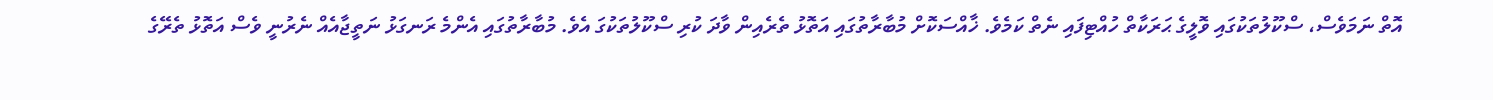އޮތް ނަމަވެސް، ސްކޫލުތަކުގައި ވޮލީގެ ޙަރަކާތް ހުއްޓިފައި ނެތް ކަމެވެ. ޚާއްސަކޮށް މުބާރާތުގައި އަތޮޅު ތެރެއިން ވާދަ ކުރި ސްކޫލުތަކުގަ އެވެ. މުބާރާތުގައި އެންމެ ރަނގަޅު ނަތީޖާއެއް ނެރުނީ ވެސް އަތޮޅު ތެރޭގެ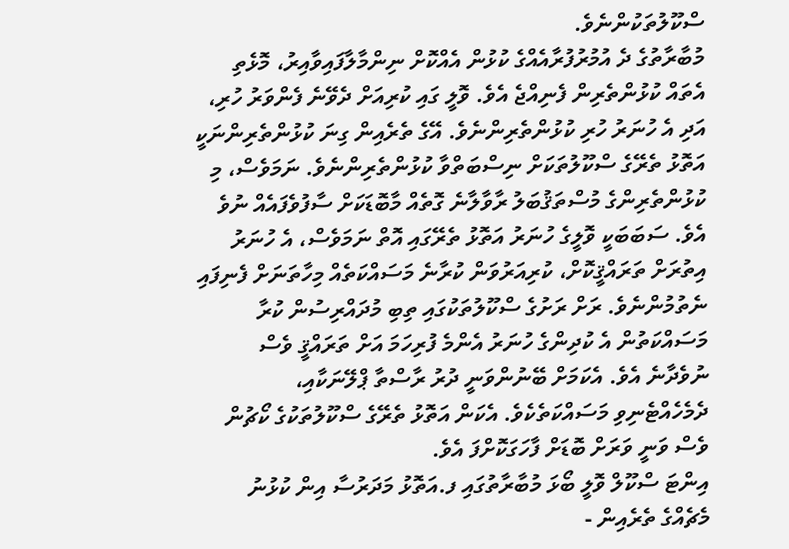ސްކޫލުތަކުންނެވެ.
މުބާރާތުގެ ދެ އުމުރުފުރާއެއްގެ ކުޅުން އެއްކޮށް ނިންމާލާފައިވާއިރު، މޮޅެތި އެތައް ކުޅުންތެރިން ފެނިއްޖެ އެވެ. ވޮލީ ގައި ކުރިއަށް ދެވޭނެ ފެންވަރު ހުރި، އަދި އެ ހުނަރު ހުރި ކުޅުންތެރިންނެވެ. އޭގެ ތެރެއިން ގިނަ ކުޅުންތެރިންނަކީ އަތޮޅު ތެރޭގެ ސްކޫލުތަކަށް ނިސްބަތްވާ ކުޅުންތެރިންނެވެ. ނަމަވެސް، މި ކުޅުންތެރިންގެ މުސްތަޤުބަލު ރާވާލާނެ ގޮތެއް މާބޮޑަކަށް ސާފުވެފައެއް ނުވެ އެވެ. ސަބަބަކީ ވޮލީގެ ހުނަރު އަތޮޅު ތެރޭގައި އޮތް ނަމަވެސް، އެ ހުނަރު އިތުރަށް ތަރައްޤީކޮށް، ކުރިއަރުވަން ކުރާނެ މަސައްކަތެއް މިހާތަނަށް ފެނިފައި ނެތުމުންނެވެ. ރަށް ރަށުގެ ސްކޫލުތަކުގައި ތިބި މުދައްރިސުން ކުރާ މަސައްކަތުން އެ ކުދިންގެ ހުނަރު އެންމެ ފުރިހަމަ އަށް ތަރައްޤީ ވެސް ނުވެދާނެ އެވެ. އެކަމަށް ބޭނުންވަނީ ދުރު ރާސްތާ ޕްލޭނަކާއި، ދެމެހެއްޓެނިވި މަސައްކަތެކެވެ. އެކަން އަތޮޅު ތެރޭގެ ސްކޫލުތަކުގެ ކޯޗުން ވެސް ވަނީ ވަރަށް ބޮޑަށް ފާހަގަކޮށްފަ އެވެ.
އިންޓަ ސްކޫލް ވޮލީ ބޯޅަ މުބާރާތުގައި ފ.އަތޮޅު މަދަރުސާ އިން ކުޅުނު މެޗެއްގެ ތެރެއިން -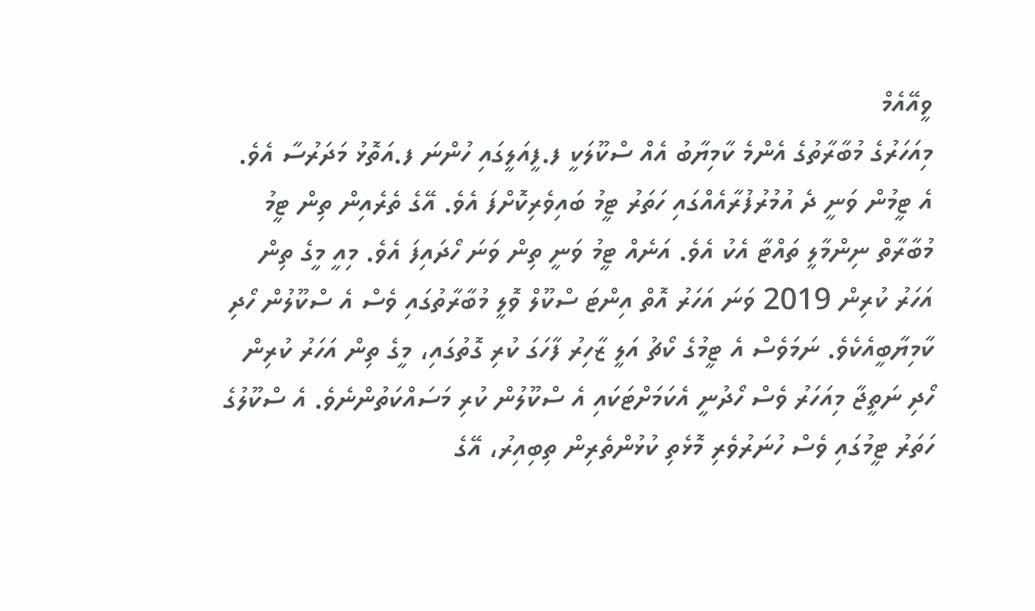ވީއޭއެމް
މިއަހަރުގެ މުބާރާތުގެ އެންމެ ކާމިޔާބު އެއް ސްކޫލަކީ ފ.ފީއަލީގައި ހުންނަ ފ.އަތޮޅު މަދަރުސާ އެވެ. އެ ޓީމުން ވަނީ ދެ އުމުރުފުރާއެއްގައި ހަތަރު ޓީމު ބައިވެރިކޮށްފަ އެވެ. އޭގެ ތެރެއިން ތިން ޓީމު މުބާރާތް ނިންމާލީ ތައްޓާ އެކު އެވެ. އަނެއް ޓީމު ވަނީ ތިން ވަނަ ހޯދައިފަ އެވެ. މިއީ މީގެ ތިން އަހަރު ކުރިން 2019 ވަނަ އަހަރު އޮތް އިންޓަ ސްކޫލް ވޮލީ މުބާރާތުގައި ވެސް އެ ސްކޫލުން ހޯދި ކާމިޔާބީއެކެވެ. ނަމަވެސް އެ ޓީމުގެ ކޯޗު އަލީ ޒާހިރު ފާހަގަ ކުރި ގޮތުގައި، މީގެ ތިން އަހަރު ކުރިން ހޯދި ނަތީޖާ މިއަހަރު ވެސް ހޯދުނީ އެކަމަށްޓަކައި އެ ސްކޫލުން ކުރި މަސައްކަތުންނެވެ. އެ ސްކޫލުގެ ހަތަރު ޓީމުގައި ވެސް ހުނަރުވެރި މޮޅެތި ކުޅުންތެރިން ތިބިއިރު، އޭގެ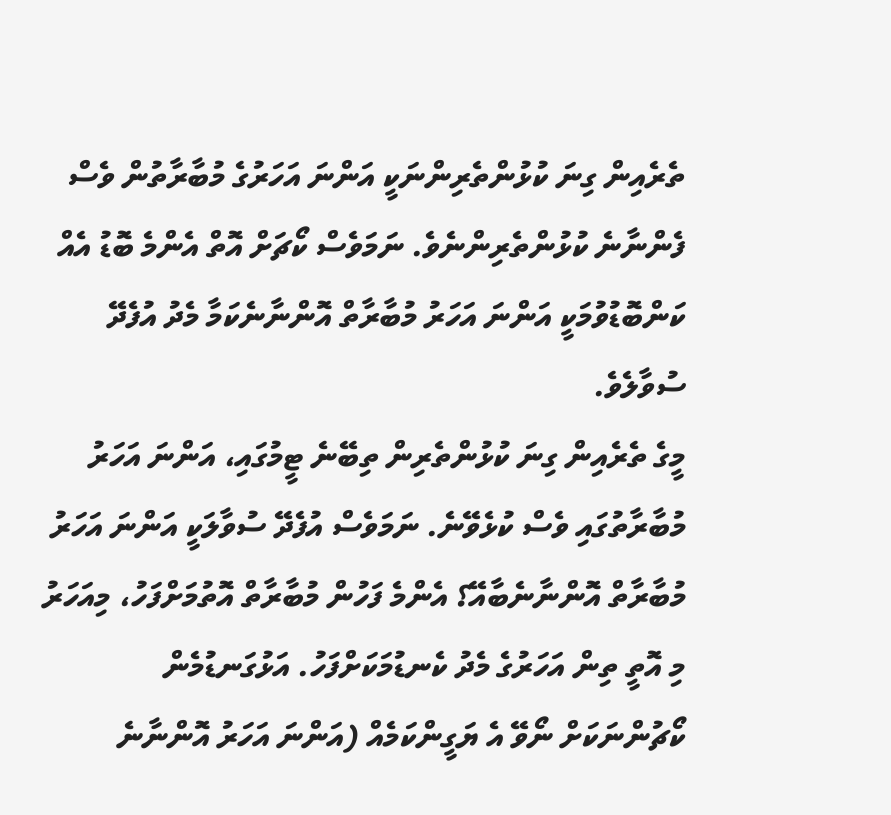ތެރެއިން ގިނަ ކުޅުންތެރިންނަކީ އަންނަ އަހަރުގެ މުބާރާތުން ވެސް ފެންނާނެ ކުޅުންތެރިންނެވެ. ނަމަވެސް ކޯޗަށް އޮތް އެންމެ ބޮޑު އެއް ކަންބޮޑުވުމަކީ އަންނަ އަހަރު މުބާރާތް އޮންނާނެކަމާ މެދު އުފެދޭ ސުވާލެވެ.
މީގެ ތެރެއިން ގިނަ ކުޅުންތެރިން ތިބޭނެ ޓީމުގައި، އަންނަ އަހަރު މުބާރާތުގައި ވެސް ކުޅެވޭނެ. ނަމަވެސް އުފެދޭ ސުވާލަކީ އަންނަ އަހަރު މުބާރާތް އޮންނާނެބާއޭ؟ އެންމެ ފަހުން މުބާރާތް އޮތުމަށްފަހު، މިއަހަރު މި އޮތީ ތިން އަހަރުގެ މެދު ކެނޑުމަކަށްފަހު. އަޅުގަނޑުމެން ކޯޗުންނަކަށް ނޯވޭ އެ ޔަގީންކަމެއް (އަންނަ އަހަރު އޮންނާނެ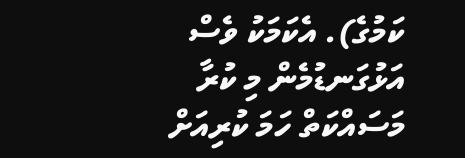ކަމުގެ). އެކަމަކު ވެސް އަޅުގަނޑުމެން މި ކުރާ މަސައްކަތް ހަމަ ކުރިއަށް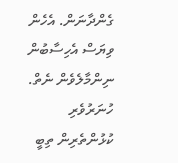ގެންދާނަން. އެހެން ވިޔަސް އެހިސާބުން ނިންމާލެވެން ނެތް. ހުނަރުވެރި ކުޅުންތެރިން ތިބީ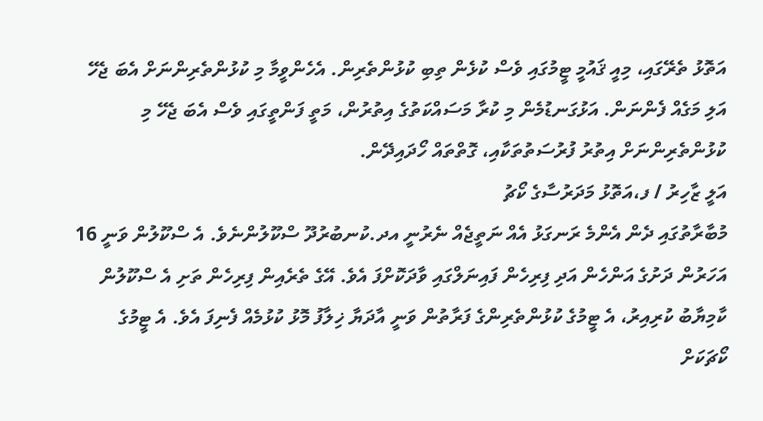އަތޮޅު ތެރޭގައި، މިއީ ޤައުމީ ޓީމުގައި ވެސް ކުޅެން ތިބި ކުޅުންތެރިން. އެހެންވީމާ މި ކުޅުންތެރިންނަށް އެބަ ޖެހޭ އަލި މަގެއް ފެންނަން. އަޅުގަނޑުމެން މި ކުރާ މަސައްކަތުގެ އިތުރުން، މަތީ ފަންތީގައި ވެސް އެބަ ޖެހޭ މި ކުޅުންތެރިންނަށް އިތުރު ފުރުސަތުތަކާއި، ގޮތްތައް ހޯދައިދޭން.
އަލީ ޒާހިރު / ފ،އަތޮޅު މަދަރުސާގެ ކޯޗު
މުބާރާތުގައި ދެން އެންމެ ރަނގަޅު އެއް ނަތީޖެއް ނެރުނީ އދ.ކުނބުރުދޫ ސްކޫލުންނެވެ. އެ ސްކޫލުން ވަނީ 16 އަހަރުން ދަށުގެ އަންހެން އަދި ފިރިހެން ފައިނަލްގައި ވާދަކޮށްފަ އެވެ. އޭގެ ތެރެއިން ފިރިހެން ތަށި އެ ސްކޫލުން ކާމިޔާބު ކުރިއިރު، އެ ޓީމުގެ ކުޅުންތެރިންގެ ފަރާތުން ވަނީ އާދަޔާ ޚިލާފު މޮޅު ކުޅުމެއް ފެނިފަ އެވެ. އެ ޓީމުގެ ކޯޗަކަށް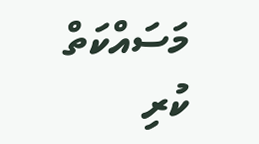މަސައްކަތް ކުރި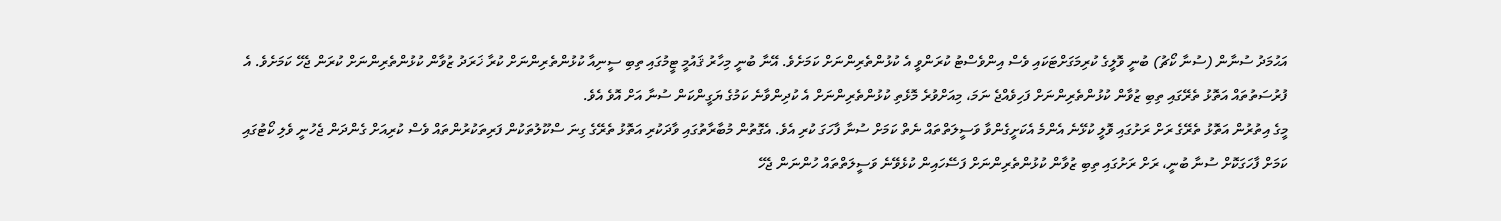އަޙުމަދު ސުނާން (ސުނާ ކޯޗު) ބުނީ ވޮލީގެ ކުރިމަގަށްޓަކައި ވެސް އިންވެސްޓު ކުރަންވީ އެ ކުޅުންތެރިންނަށް ކަމަށެވެ. އޭނާ ބުނީ މިހާރު ޤައުމީ ޓީމުގައި ތިބި ސީނިއާ ކުޅުންތެރިންނަށް ކުރާ ޚަރަދު ޒުވާން ކުޅުންތެރިންނަށް ކުރަން ޖެހޭ ކަމަށެވެ. އެ ފުރުސަތުތައް އަތޮޅު ތެރޭގައި ތިބި ޒުވާން ކުޅުންތެރިންނަށް ފަހިވެއްޖެ ނަމަ، މިއަށްވުރެ މޮޅެތި ކުޅުންތެރިންނަށް އެ ކުދިންވާނެ ކަމުގެ ޔަގީންކަން ސުނާ އަށް އޮވެ އެވެ.
މީގެ އިތުރުން އަތޮޅު ތެރޭގެ ރަށް ރަށުގައި ވޮލީ ކުޅޭނެ އެންމެ އެކަށީގެންވާ ވަސީލަތްތައް ނެތް ކަމަށް ސުނާ ފާހަގަ ކުރި އެވެ. އެގޮތުން މުބާރާތުގައި ވާދަކުރި އަތޮޅު ތެރޭގެ ގިނަ ސްކޫލުތަކުން ފަރިތަކުރުންތައް ވެސް ކުރިއަށް ގެންދަން ޖެހުނީ ވެލި ކޯޓުގައި ކަމަށް ފާހަގަކޮށް ސުނާ ބުނީ، ރަށް ރަށުގައި ތިބި ޒުވާން ކުޅުންތެރިންނަށް ފަސޭހައިން ކުޅެވޭނެ ވަސީލަތްތައް ހުންނަން ޖެހޭ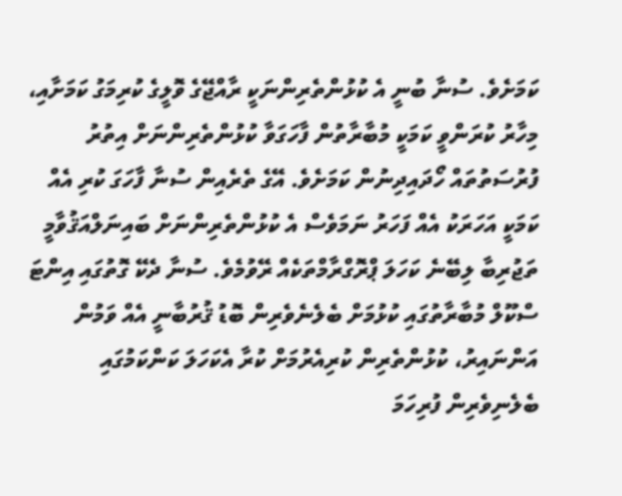ކަމަށެވެ. ސުނާ ބުނީ އެ ކުޅުންތެރިންނަކީ ރާއްޖޭގެ ވޮލީގެ ކުރިމަގު ކަމަށާއި، މިހާރު ކުރަންވީ ކަމަކީ މުބާރާތުން ފާހަގަވާ ކުޅުންތެރިންނަށް އިތުރު ފުރުސަތުތައް ހޯދައިދިނުން ކަމަށެވެ. އޭގެ ތެރެއިން ސުނާ ފާހަގަ ކުރި އެއް ކަމަކީ އަހަރަކު އެއް ފަހަރު ނަމަވެސް އެ ކުޅުންތެރިންނަށް ބައިނަލްއަޤުވާމީ ތަޖުރިބާ ލިބޭނެ ކަހަލަ ޕްރޮގްރާމްތަކެއް ރޭވުމެވެ. ސުނާ ދެކޭ ގޮތުގައި އިންޓަ ސްކޫލް މުބާރާތުގައި ކުޅުމަށް ބެލެނެވެރިން ބޮޑު ޤުރުބާނީ އެއް ވަމުން އަންނައިރު، ކުޅުންތެރިން ކުރިއެރުމަށް ކުރާ އެކަހަލަ ކަންކަމުގައި ބެލެނިވެރިން ފުރިހަމަ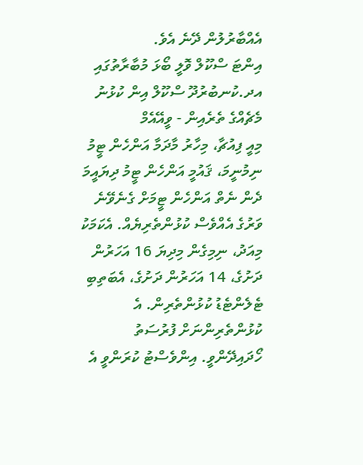އެއްބާރުލުން ދޭނެ އެވެ.
އިންޓަ ސްކޫލް ވޮލީ ބޯޅަ މުބާރާތުގައި އދ.ކުނބުރުދޫ ސްކޫލް އިން ކުޅުނު މެޗެއްގެ ތެރެއިން - ވީއޭއެމް
މިއީ ފިއުޗާ، މިހާރު މާދަމާ އަންހެން ޓީމު ނިމުނީމަ، ޤައުމީ އަންހެން ޓީމު ދިޔައީމަ ދެން ނެތް އަންހެން ޓީމަށް ގެނެވޭނެ ވަރުގެ އެއްވެސް ކުޅުންތެރިޔެއް. އެކަމަކު މިއަދު، ނިމިގެން މިދިޔަ 16 އަހަރުން ދަށުގެ، 14 އަހަރުން ދަށުގެ، އެބަތިބި ޓެލެންޓެޑު ކުޅުންތެރިން. އެ ކުޅުންތެރިންނަށް ފުރުސަތު ހޯދައިދޭންވީ. އިންވެސްޓު ކުރަންވީ އެ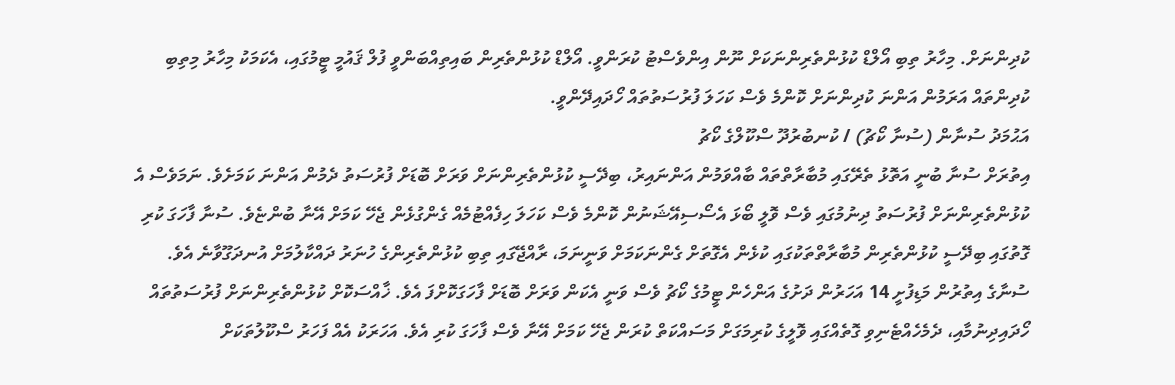ކުދިންނަށް. މިހާރު ތިބި އޯލްޑް ކުޅުންތެރިންނަކަށް ނޫން އިންވެސްޓު ކުރަންވީ. އޯލްޑް ކުޅުންތެރިން ބައިތިއްބަންވީ ފުލް ޤައުމީ ޓީމުގައި، އެކަމަކު މިހާރު މިތިބި ކުދިންތައް އަރަމުން އަންނަ ކުދިންނަށް ކޮންމެ ވެސް ކަހަލަ ފުރުސަތުތައް ހޯދައިދޭންވީ.
އަޙުމަދު ސުނާން (ސުނާ ކޯޗު) / ކުނބުރުދޫ ސްކޫލްގެ ކޯޗު
އިތުރަށް ސުނާ ބުނީ އަތޮޅު ތެރޭގައި މުބާރާތްތައް ބާއްވަމުން އަންނައިރު، ބިދޭސީ ކުޅުންތެރިންނަށް ވަރަށް ބޮޑަށް ފުރުސަތު ދެމުން އަންނަ ކަމަށެވެ. ނަމަވެސް އެ ކުޅުންތެރިންނަށް ފުރުސަތު ދިނުމުގައި ވެސް ވޮލީ ބޯޅަ އެސޯސިއޭޝަނުން ކޮންމެ ވެސް ކަހަލަ ހިފެއްޓުމެއް ގެންގުޅެން ޖެހޭ ކަމަށް އޭނާ ބުންޏެވެ. ސުނާ ފާހަގަ ކުރި ގޮތުގައި ބިދޭސީ ކުޅުންތެރިން މުބާރާތްތަކުގައި ކުޅެން އެގޮތަށް ގެންނަކަމަށް ވަނީނަމަ، ރާއްޖޭގައި ތިބި ކުޅުންތެރިންގެ ހުނަރު ދައްކާލުމަށް އުނދަގޫވާނެ އެވެ.
ސުނާގެ އިތުރުން މަޑިފުށީ 14 އަހަރުން ދަށުގެ އަންހެން ޓީމުގެ ކޯޗު ވެސް ވަނީ އެކަން ވަރަށް ބޮޑަށް ފާހަގަކޮށްފަ އެވެ. ޚާއްސަކޮށް ކުޅުންތެރިންނަށް ފުރުސަތުތައް ހޯދައިދިނުމާއި، ދެމެހެއްޓެނިވި ގޮތެއްގައި ވޮލީގެ ކުރިމަގަށް މަސައްކަތް ކުރަން ޖެހޭ ކަމަށް އޭނާ ވެސް ފާހަގަ ކުރި އެވެ. އަހަރަކު އެއް ފަހަރު ސްކޫލުތަކަށް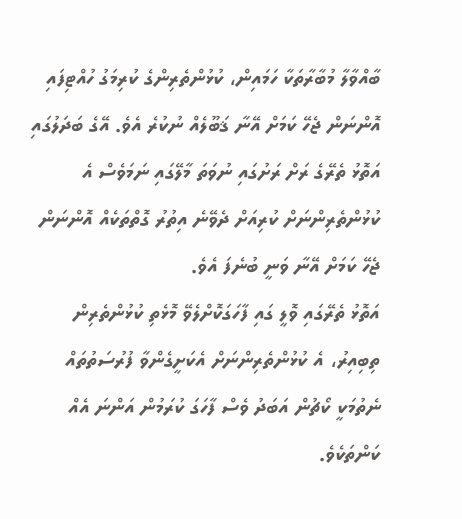ބާއްވާލާ މުބާރާތަކާ ހަމައިން، ކުޅުންތެރިންގެ ކުރިމަގު ހުއްޓިފައި އޮންނަން ޖެހޭ ކަމަށް އޭނާ ޤަބޫލެއް ނުކުރެ އެވެ. އޭގެ ބަދަލުގައި އަތޮޅު ތެރޭގެ ރަށް ރަށުގައި ނުވަތަ މާލޭގައި ނަމަވެސް އެ ކުޅުންތެރިންނަށް ކުރިއަށް ދެވޭނެ އިތުރު ގޮތްތަކެއް އޮންނަން ޖެހޭ ކަމަށް އޭނާ ވަނީ ބުނެފަ އެވެ.
އަތޮޅު ތެރޭގައި ވޮލީ ގައި ފާހަގަކޮށްލެވޭ މޮޅެތި ކުޅުންތެރިން ތިބިއިރު، އެ ކުޅުންތެރިންނަށް އެކަށީގެންވާ ފުރުސަތުތައް ނެތުމަކީ ކޯޗުން އަބަދު ވެސް ފާހަގަ ކުރަމުން އަންނަ އެއް ކަންތަކެވެ.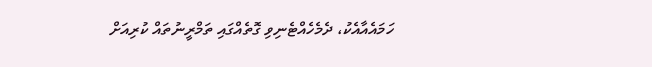ހަމައެއާއެކު، ދެމެހެއްޓެނިވި ގޮތެއްގައި ތަމްރީނުތައް ކުރިއަށް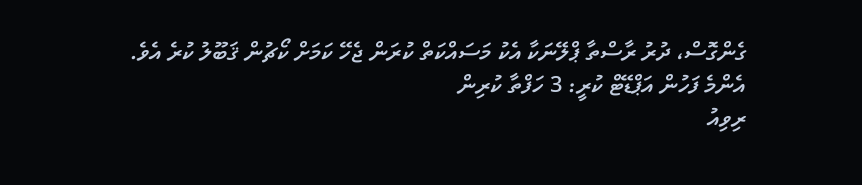ގެންގޮސް، ދުރު ރާސްތާ ޕްލޭނަކާ އެކު މަސައްކަތް ކުރަން ޖެހޭ ކަމަށް ކޯޗުން ޤަބޫލު ކުރެ އެވެ.
އެންމެ ފަހުން އަޕްޑޭޓް ކުރީ: 3 ހަފްތާ ކުރިން
ރިވިއު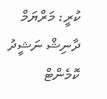ކުރީ: މަރްޔަމް ދާނިޝް ނަޝީދު
ކޮމެންޓް